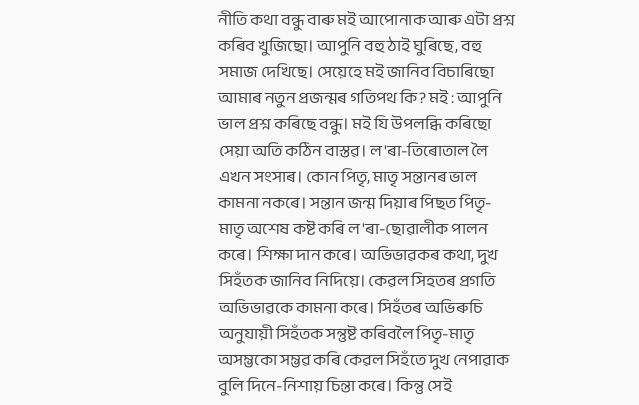নীতি কথা বন্ধু বাৰু মই আপোনাক আৰু এটা প্ৰশ্ন কৰিব খুজিছো। আপুনি বহু ঠাই ঘুৰিছে, বহু সমাজ দেখিছে। সেয়েহে মই জানিব বিচাৰিছো আমাৰ নতুন প্ৰজন্মৰ গতিপথ কি? মই : আপুনি ভাল প্ৰশ্ন কৰিছে বন্ধু। মই যি উপলব্ধি কৰিছো সেয়া অতি কঠিন বাস্তৱ। ল'ৰা-তিৰোতাল লৈ এখন সংসাৰ। কোন পিতৃ, মাতৃ সন্তানৰ ভাল কামনা নকৰে। সন্তান জন্ম দিয়াৰ পিছত পিতৃ-মাতৃ অশেষ কষ্ট কৰি ল'ৰা-ছোৱালীক পালন কৰে। শিক্ষা দান কৰে। অভিভাৱকৰ কথা, দুখ সিহঁতক জানিব নিদিয়ে। কেৱল সিহতৰ প্ৰগতি অভিভাৱকে কামনা কৰে। সিহঁতৰ অভিৰুচি অনুযায়ী সিহঁতক সন্তুষ্ট কৰিবলৈ পিতৃ-মাতৃ অসম্ভকো সম্ভৱ কৰি কেৱল সিহঁতে দুখ নেপাৱাক বুলি দিনে-নিশায় চিন্তা কৰে। কিন্তু সেই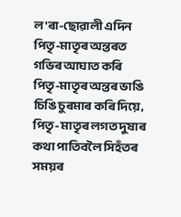ল'ৰা-ছোৱালী এদিন পিতৃ-মাতৃৰ অন্তৰত গভিৰ আঘাত কৰি পিতৃ-মাতৃৰ অন্তৰ ভাঙি চিঙি চুৰমাৰ কৰি দিয়ে, পিতৃ- মাতৃৰ লগত দুষাৰ কথা পাতিবলৈ সিহঁতৰ সময়ৰ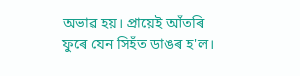অভাৱ হয়। প্ৰায়েই আঁতৰি ফুৰে যেন সিহঁত ডাঙৰ হ'ল।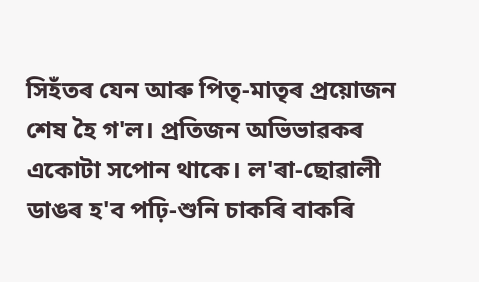সিহঁতৰ যেন আৰু পিতৃ-মাতৃৰ প্ৰয়োজন শেষ হৈ গ'ল। প্ৰতিজন অভিভাৱকৰ একোটা সপোন থাকে। ল'ৰা-ছোৱালী ডাঙৰ হ'ব পঢ়ি-শুনি চাকৰি বাকৰি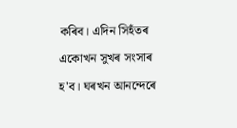কৰিব। এদিন সিহঁতৰ একোখন সুখৰ সংসাৰ হ'ব। ঘৰখন আনন্দেৰে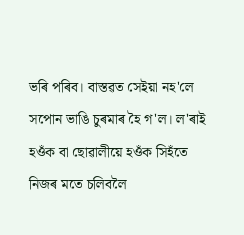ভৰি পৰিব। বাস্তৱত সেইয়া নহ'লে সপোন ভাঙি চুৰমাৰ হৈ গ'ল। ল'ৰাই হওঁক বা ছোৱালীয়ে হওঁক সিহঁতে নিজৰ মতে চলিবলৈ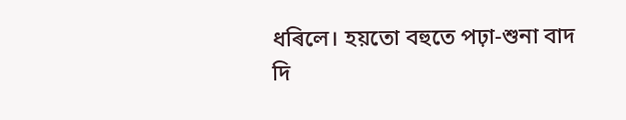ধৰিলে। হয়তো বহুতে পঢ়া-শুনা বাদ দি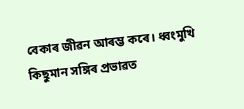বেকাৰ জীৱন আৰম্ভ কৰে। ধ্বংমুখি কিছুমান সঙ্গিৰ প্ৰভাৱত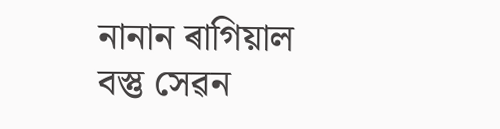নানান ৰাগিয়াল বস্তু সেৱন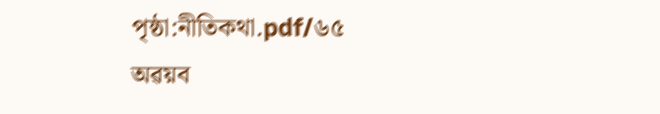পৃষ্ঠা:নীতিকথা.pdf/৬৫
অৱয়ব